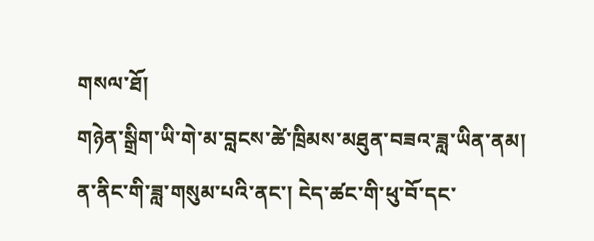གསལ་ཐོ།
གཉེན་སྒྲིག་ཡི་གེ་མ་བླངས་ཚེ་ཁྲིམས་མཐུན་བཟའ་ཟླ་ཡིན་ནམ།
ན་ནིང་གི་ཟླ་གསུམ་པའི་ནང་། ངེད་ཚང་གི་ཕུ་བོ་དང་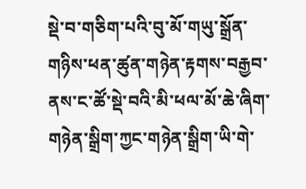སྡེ་བ་གཅིག་པའི་བུ་མོ་གཡུ་སྒྲོན་གཉིས་ཕན་ཚུན་གཉེན་རྟགས་བརྒྱབ་ནས་ང་ཚོ་སྡེ་བའི་མི་ཕལ་མོ་ཆེ་ཞིག་གཉེན་སྒྲིག་ཀྱང་གཉེན་སྒྲིག་ཡི་གེ་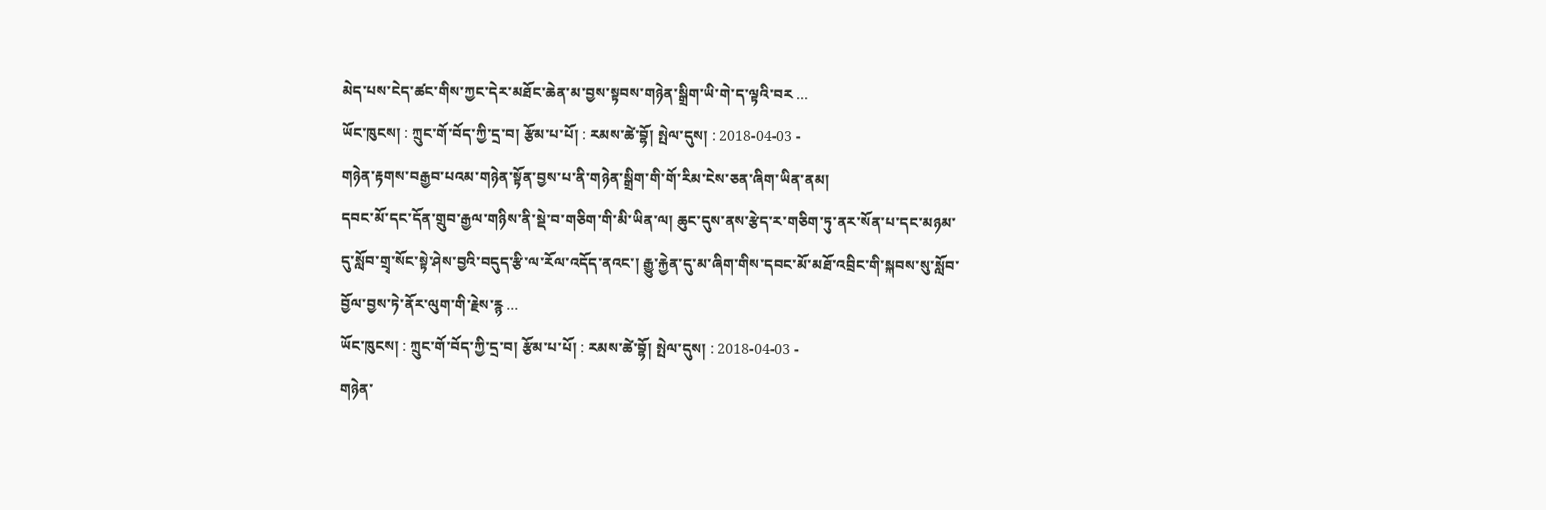མེད་པས་ངེད་ཚང་གིས་ཀྱང་དེར་མཐོང་ཆེན་མ་བྱས་སྟབས་གཉེན་སྒྲིག་ཡི་གེ་ད་ལྟའི་བར ...
ཡོང་ཁུངས། : ཀྲུང་གོ་བོད་ཀྱི་དྲ་བ། རྩོམ་པ་པོ། : རམས་ཚེ་བྷོ། སྤེལ་དུས། : 2018-04-03 -
གཉེན་རྟགས་བརྒྱབ་པའམ་གཉེན་སྟོན་བྱས་པ་ནི་གཉེན་སྒྲིག་གི་གོ་རིམ་ངེས་ཅན་ཞིག་ཡིན་ནམ།
དབང་མོ་དང་དོན་གྲུབ་རྒྱལ་གཉིས་ནི་སྡེ་བ་གཅིག་གི་མི་ཡིན་ལ། ཆུང་དུས་ནས་རྩེད་ར་གཅིག་ཏུ་ནར་སོན་པ་དང་མཉམ་དུ་སློབ་གྲྭ་སོང་སྟེ་ཤེས་བྱའི་བདུད་རྩི་ལ་རོལ་འདོད་ནའང་། རྒྱུ་རྐྱེན་དུ་མ་ཞིག་གིས་དབང་མོ་མཐོ་འབྲིང་གི་སྐབས་སུ་སློབ་བྱོལ་བྱས་ཏེ་ནོར་ལུག་གི་རྗེས་རྙ ...
ཡོང་ཁུངས། : ཀྲུང་གོ་བོད་ཀྱི་དྲ་བ། རྩོམ་པ་པོ། : རམས་ཚེ་བྷོ། སྤེལ་དུས། : 2018-04-03 -
གཉེན་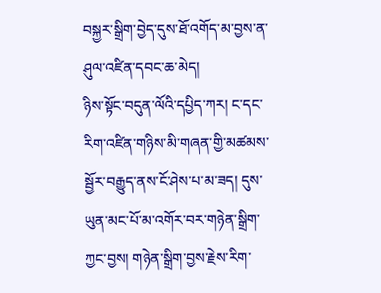བསྐྱར་སྒྲིག་བྱེད་དུས་ཐོ་འགོད་མ་བྱས་ན་ཤུལ་འཛིན་དབང་ཆ་མེད།
ཉིས་སྟོང་བདུན་ལོའི་དཔྱིད་ཀར། ང་དང་རིག་འཛིན་གཉིས་མི་གཞན་གྱི་མཚམས་སྦྱོར་བརྒྱུད་ནས་ངོ་ཤེས་པ་མ་ཟད། དུས་ཡུན་མང་པོ་མ་འགོར་བར་གཉེན་སྒྲིག་ཀྱང་བྱས། གཉེན་སྒྲིག་བྱས་རྗེས་རིག་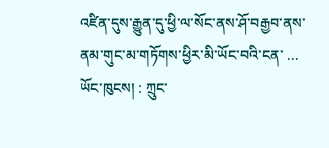འཛིན་དུས་རྒྱུན་དུ་ཕྱི་ལ་སོང་ནས་ཤོ་བརྒྱབ་ནས་ནམ་གུང་མ་གཏོགས་ཕྱིར་མི་ཡོང་བའི་ངན་ ...
ཡོང་ཁུངས། : ཀྲུང་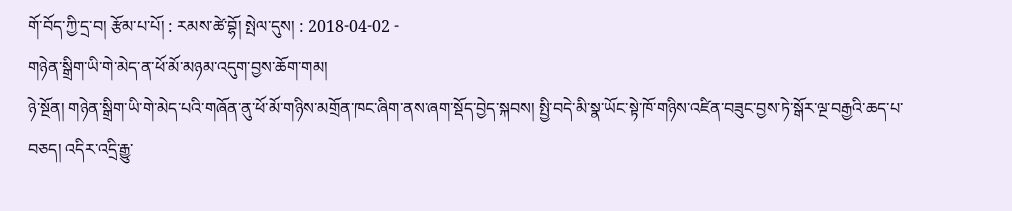གོ་བོད་ཀྱི་དྲ་བ། རྩོམ་པ་པོ། : རམས་ཚེ་བྷོ། སྤེལ་དུས། : 2018-04-02 -
གཉེན་སྒྲིག་ཡི་གེ་མེད་ན་ཕོ་མོ་མཉམ་འདུག་བྱས་ཆོག་གམ།
ཉེ་སྔོན། གཉེན་སྒྲིག་ཡི་གེ་མེད་པའི་གཞོན་ནུ་ཕོ་མོ་གཉིས་མགྲོན་ཁང་ཞིག་ནས་ཞག་སྡོད་བྱེད་སྐབས། སྤྱི་བདེ་མི་སྣ་ཡོང་སྟེ་ཁོ་གཉིས་འཛིན་བཟུང་བྱས་ཏེ་སྒོར་ལྔ་བརྒྱའི་ཆད་པ་བཅད། འདིར་འདྲི་རྒྱུ་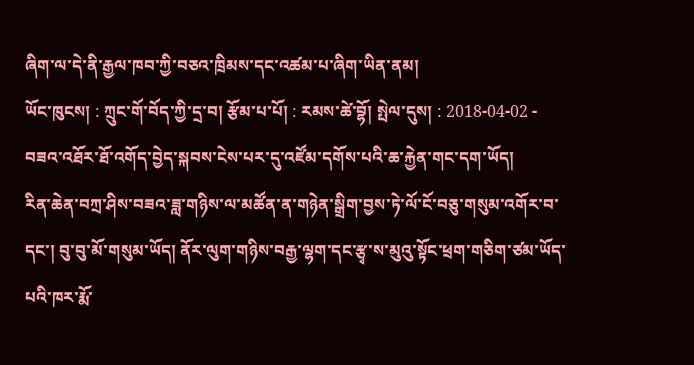ཞིག་ལ་དེ་ནི་རྒྱལ་ཁབ་ཀྱི་བཅའ་ཁྲིམས་དང་འཚམ་པ་ཞིག་ཡིན་ནམ།
ཡོང་ཁུངས། : ཀྲུང་གོ་བོད་ཀྱི་དྲ་བ། རྩོམ་པ་པོ། : རམས་ཚེ་བྷོ། སྤེལ་དུས། : 2018-04-02 -
བཟའ་འཐོར་ཐོ་འགོད་བྱེད་སྐབས་ངེས་པར་དུ་འཛོམ་དགོས་པའི་ཆ་རྐྱེན་གང་དག་ཡོད།
རིན་ཆེན་བཀྲ་ཤིས་བཟའ་ཟླ་གཉིས་ལ་མཚོན་ན་གཉེན་སྒྲིག་བྱས་ཏེ་ལོ་ངོ་བཅུ་གསུམ་འགོར་བ་དང་། བུ་བུ་མོ་གསུམ་ཡོད། ནོར་ལུག་གཉིས་བརྒྱ་ལྷག་དང་རྩྭ་ས་མུའུ་སྟོང་ཕྲག་གཅིག་ཙམ་ཡོད་པའི་ཁར་རྨོ་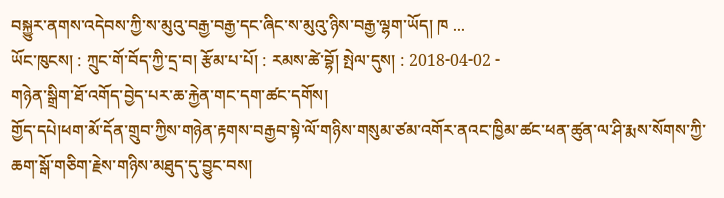བསྐྱུར་ནགས་འདེབས་ཀྱི་ས་མུའུ་བརྒྱ་བརྒྱ་དང་ཞིང་ས་མུའུ་ཉིས་བརྒྱ་ལྷག་ཡོད། ཁ ...
ཡོང་ཁུངས། : ཀྲུང་གོ་བོད་ཀྱི་དྲ་བ། རྩོམ་པ་པོ། : རམས་ཚེ་བྷོ། སྤེལ་དུས། : 2018-04-02 -
གཉེན་སྒྲིག་ཐོ་འགོད་བྱེད་པར་ཆ་རྐྱེན་གང་དག་ཚང་དགོས།
གྱོད་དཔེ།ཕག་མོ་དོན་གྲུབ་ཀྱིས་གཉེན་རྟགས་བརྒྱབ་སྟེ་ལོ་གཉིས་གསུམ་ཙམ་འགོར་ནའང་ཁྱིམ་ཚང་ཕན་ཚུན་ལ་ཤི་རྨས་སོགས་ཀྱི་ཆག་སྒོ་གཅིག་རྗེས་གཉིས་མཐུད་དུ་བྱུང་བས།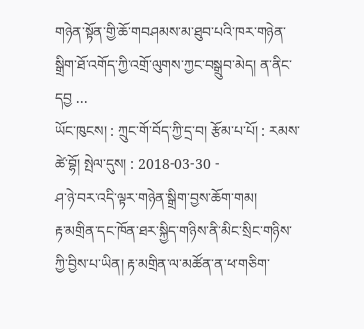གཉེན་སྟོན་གྱི་ཆོ་གབཤམས་མ་ཐུབ་པའི་ཁར་གཉེན་སྒྲིག་ཐོ་འགོད་ཀྱི་འགྲོ་ལུགས་ཀྱང་བསྒྲུབ་མེད། ན་ནིང་དབྱ ...
ཡོང་ཁུངས། : ཀྲུང་གོ་བོད་ཀྱི་དྲ་བ། རྩོམ་པ་པོ། : རམས་ཚེ་བྷོ། སྤེལ་དུས། : 2018-03-30 -
ཤ་ཉེ་བར་འདི་ལྟར་གཉེན་སྒྲིག་བྱས་ཆོག་གམ།
རྟ་མགྲིན་དང་ཁོན་ཐར་སྐྱིད་གཉིས་ནི་མིང་སྲིང་གཉིས་ཀྱི་བྱིས་པ་ཡིན། རྟ་མགྲིན་ལ་མཚོན་ན་ཕ་གཅིག་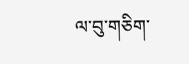ལ་བུ་གཅིག་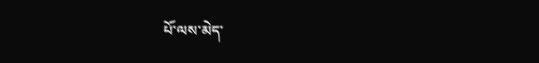པོ་ལས་མེད་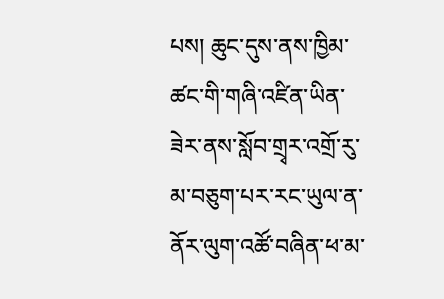པས། ཆུང་དུས་ནས་ཁྱིམ་ཚང་གི་གཞི་འཛིན་ཡིན་ཟེར་ནས་སློབ་གྲྭར་འགྲོ་རུ་མ་བཅུག་པར་རང་ཡུལ་ན་ནོར་ལུག་འཚོ་བཞིན་ཕ་མ་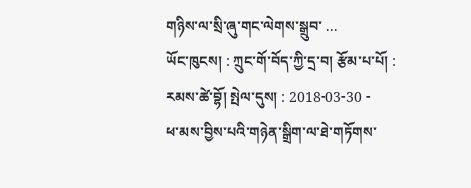གཉིས་ལ་སྲི་ཞུ་གང་ལེགས་སྒྲུབ་ ...
ཡོང་ཁུངས། : ཀྲུང་གོ་བོད་ཀྱི་དྲ་བ། རྩོམ་པ་པོ། : རམས་ཚེ་བྷོ། སྤེལ་དུས། : 2018-03-30 -
ཕ་མས་བྱིས་པའི་གཉེན་སྒྲིག་ལ་ཐེ་གཏོགས་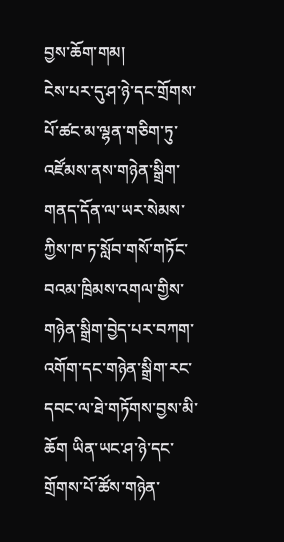བྱས་ཆོག་གམ།
ངེས་པར་དུ་ཤ་ཉེ་དང་གྲོགས་པོ་ཚང་མ་ལྷན་གཅིག་ཏུ་འཛོམས་ནས་གཉེན་སྒྲིག་གནད་དོན་ལ་ཡར་སེམས་ཀྱིས་ཁ་ཏ་སློབ་གསོ་གཏོང་བའམ་ཁྲིམས་འགལ་གྱིས་གཉེན་སྒྲིག་བྱེད་པར་བཀག་འགོག་དང་གཉེན་སྒྲིག་རང་དབང་ལ་ཐེ་གཏོགས་བྱས་མི་ཆོག ཡིན་ཡང་ཤ་ཉེ་དང་གྲོགས་པོ་ཚོས་གཉེན་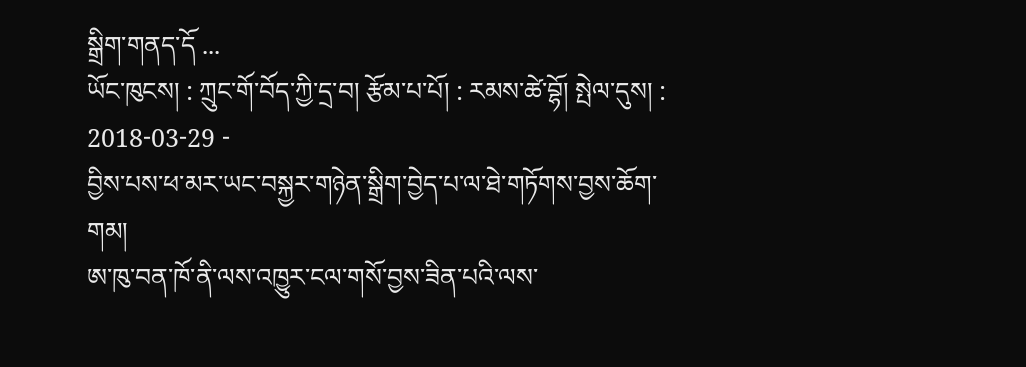སྒྲིག་གནད་དོ ...
ཡོང་ཁུངས། : ཀྲུང་གོ་བོད་ཀྱི་དྲ་བ། རྩོམ་པ་པོ། : རམས་ཚེ་བྷོ། སྤེལ་དུས། : 2018-03-29 -
བྱིས་པས་ཕ་མར་ཡང་བསྐྱར་གཉེན་སྒྲིག་བྱེད་པ་ལ་ཐེ་གཏོགས་བྱས་ཆོག་གམ།
ཨ་ཁུ་བན་ཁོ་ནི་ལས་འཁྱུར་ངལ་གསོ་བྱས་ཟིན་པའི་ལས་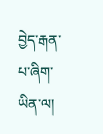བྱེད་རྒན་པ་ཞིག་ཡིན་ལ།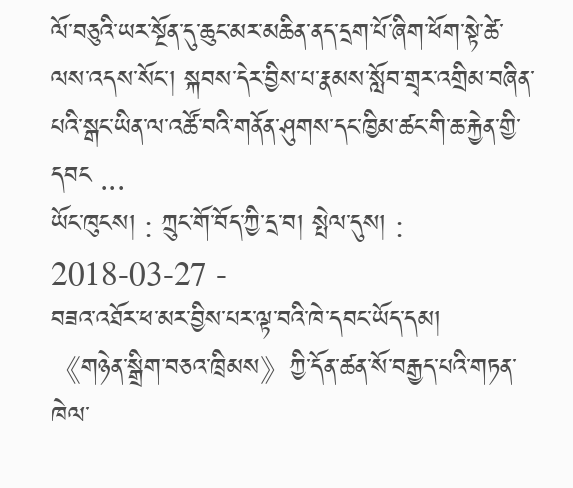ལོ་བཅུའི་ཡར་སྔོན་དུ་ཆུང་མར་མཆིན་ནད་དྲག་པོ་ཞིག་ཕོག་སྟེ་ཚེ་ལས་འདས་སོང་། སྐབས་དེར་བྱིས་པ་རྣམས་སློབ་གྲྭར་འགྲིམ་བཞིན་པའི་སྒང་ཡིན་ལ་འཚོ་བའི་གནོན་ཤུགས་དང་ཁྱིམ་ཚང་གི་ཆ་རྐྱེན་གྱི་དབང ...
ཡོང་ཁུངས། : ཀྲུང་གོ་བོད་ཀྱི་དྲ་བ། སྤེལ་དུས། : 2018-03-27 -
བཟའ་འཐོར་ཕ་མར་བྱིས་པར་ལྟ་བའི་ཁེ་དབང་ཡོད་དམ།
《གཉེན་སྒྲིག་བཅའ་ཁྲིམས》ཀྱི་དོན་ཚན་སོ་བརྒྱད་པའི་གཏན་ཁེལ་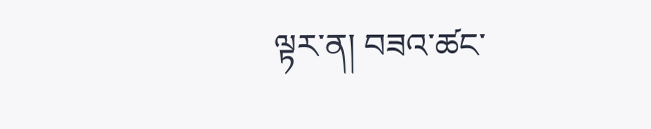ལྟར་ན། བཟའ་ཚང་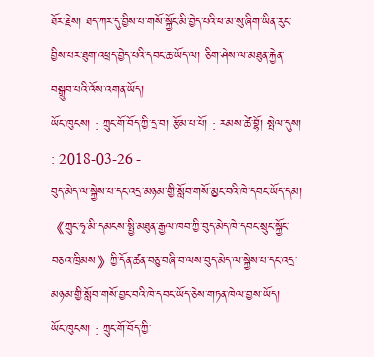ཐོར་རྗེས། ཐད་ཀར་དུ་བྱིས་པ་གསོ་སྐྱོང་མི་བྱེད་པའི་ཕ་མ་སུ་ཞིག་ཡིན་རུང་བྱིས་པར་ཐུག་འཕྲད་བྱེད་པའི་དབང་ཆ་ཡོད་ལ། ཅིག་ཤེས་ལ་མཐུན་རྐྱེན་བསྒྲུབ་པའི་འོས་འགན་ཡོད།
ཡོང་ཁུངས། : ཀྲུང་གོ་བོད་ཀྱི་དྲ་བ། རྩོམ་པ་པོ། : རམས་ཚེ་བྷོ། སྤེལ་དུས། : 2018-03-26 -
བུད་མེད་ལ་སྐྱེས་པ་དང་འདྲ་མཉམ་གྱི་སློབ་གསོ་མྱང་བའི་ཁེ་དབང་ཡོད་དམ།
《ཀྲུང་ཧྭ་མི་དམངས་སྤྱི་མཐུན་རྒྱལ་ཁབ་ཀྱི་བུད་མེད་ཁེ་དབང་སྲུང་སྐྱོང་བཅའ་ཁྲིམས》ཀྱི་དོན་ཚན་བཅུ་བཞི་བ་ལས་བུད་མེད་ལ་སྐྱེས་པ་དང་འདྲ་མཉམ་གྱི་སློབ་གསོ་བྱང་བའི་ཁེ་དབང་ཡོད་ཅེས་གཏན་ཁེལ་བྱས་ཡོད།
ཡོང་ཁུངས། : ཀྲུང་གོ་བོད་ཀྱི་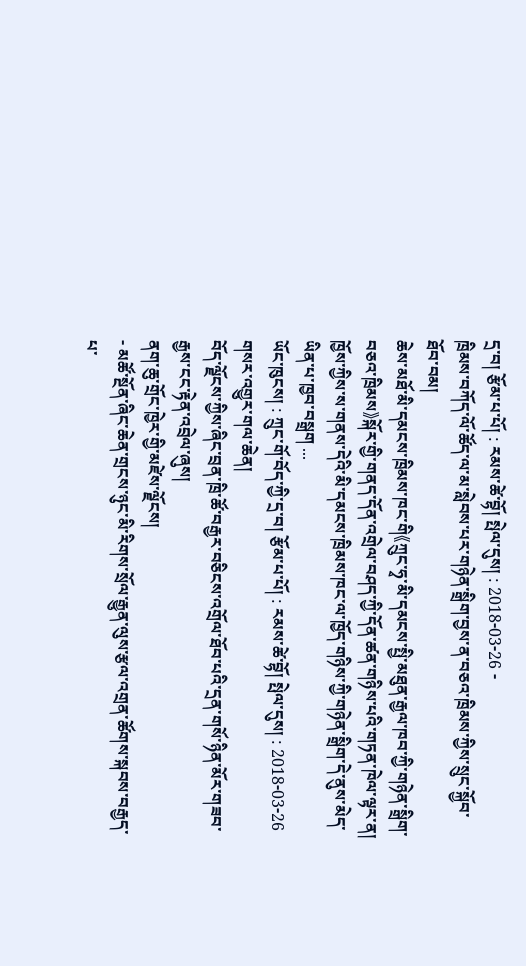དྲ་བ། རྩོམ་པ་པོ། : རམས་ཚེ་བྷོ། སྤེལ་དུས། : 2018-03-26 -
ཁྲིམས་བཀོད་ལོ་ཚོད་ལ་མ་སླེབས་པར་གཉེན་སྒྲིག་བྱས་ན་བཅའ་ཁྲིམས་ཀྱིས་སྲུང་སྐྱོབ་ཐོབ་བམ།
ཆེས་མཐོ་མི་དམངས་ཁྲིམས་ཁང་གི《ཀྲུང་ཧྭ་མི་དམངས་སྤྱི་མཐུན་རྒྱལ་ཁབ་ཀྱི་གཉེན་སྒྲིག་བཅའ་ཁྲིམས》སྐོར་གྱི་གནད་དོན་འགྲེལ་བཤད་ཀྱི་དོན་ཚན་གཉིས་པའི་གཏན་ཁེལ་ལྟར་ན། ཁྱོས་ཀྱིས་ས་གནས་དེའི་མི་དམངས་ཁྲིམས་ཁང་ལ་ཁྱོད་གཉིས་ཀྱི་གཉེན་སྒྲིག་དེ་ནུས་མེད་ཡིན་པ་ཁྱབ་བསྒྲག ...
ཡོང་ཁུངས། : ཀྲུང་གོ་བོད་ཀྱི་དྲ་བ། རྩོམ་པ་པོ། : རམས་ཚེ་བྷོ། སྤེལ་དུས། : 2018-03-26
གསར་འགྱུར་གལ་ཆེན།
བོད་ལྗོངས་ཀྱིས་ཞིང་བྲན་ཁྲི་ཚོ་བརྒྱར་བཅིངས་འགྲོལ་ཐོབ་པའི་དྲན་གསོ་ཉིན་མོར་གཟབ་རྒྱས་ངང་རྟེན་འབྲེལ་ཞུས།
ནག་ཆུ་གྲོང་ཁྱེར་གྱི་མཛེས་ལྗོངས།
- མཚོ་སྔོན་ཞིང་ཆེན་གྲངས་ཉུང་མི་རིགས་སྲོལ་རྒྱུན་ལུས་རྩལ་འགྲན་ཚོགས་སྐབས་བརྒྱད་པ་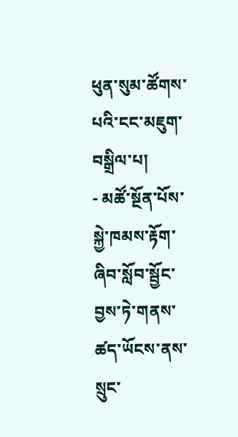ཕུན་སུམ་ཚོགས་པའི་ངང་མཇུག་བསྒྲིལ་པ།
- མཚོ་སྔོན་པོས་སྐྱེ་ཁམས་རྟོག་ཞིབ་སློབ་སྦྱོང་བྱས་ཏེ་གནས་ཚད་ཡོངས་ནས་སྲུང་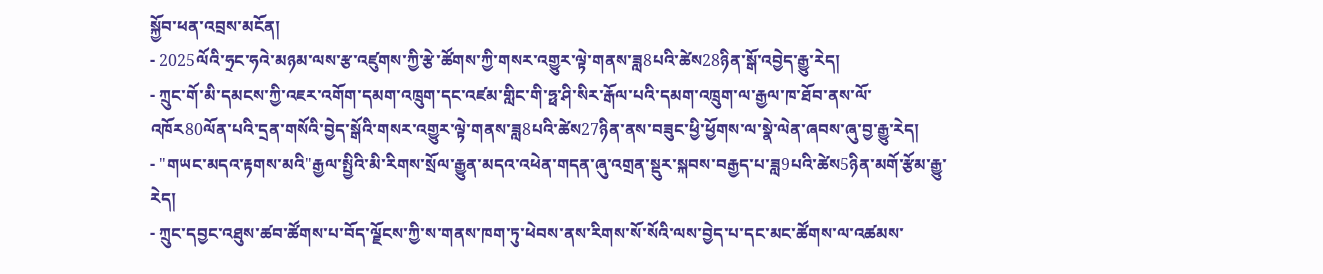སྐྱོབ་ཕན་འབྲས་མངོན།
- 2025ལོའི་ཧྲང་ཧའེ་མཉམ་ལས་རྩ་འཛུགས་ཀྱི་རྩེ་ཚོགས་ཀྱི་གསར་འགྱུར་ལྟེ་གནས་ཟླ8པའི་ཚེས28ཉིན་སྒོ་འབྱེད་རྒྱུ་རེད།
- ཀྲུང་གོ་མི་དམངས་ཀྱི་འཇར་འགོག་དམག་འཁྲུག་དང་འཛམ་གླིང་གི་ཧྥ་ཤི་སིར་རྒོལ་པའི་དམག་འཁྲུག་ལ་རྒྱལ་ཁ་ཐོབ་ནས་ལོ་འཁོར80ལོན་པའི་དྲན་གསོའི་བྱེད་སྒོའི་གསར་འགྱུར་ལྟེ་གནས་ཟླ8པའི་ཚེས27ཉིན་ནས་བཟུང་ཕྱི་ཕྱོགས་ལ་སྣེ་ལེན་ཞབས་ཞུ་བྱ་རྒྱུ་རེད།
- "གཡང་མདའ་རྟགས་མའི"རྒྱལ་སྤྱིའི་མི་རིགས་སྲོལ་རྒྱུན་མདའ་འཕེན་གདན་ཞུ་འགྲན་སྡུར་སྐབས་བརྒྱད་པ་ཟླ9པའི་ཚེས5ཉིན་མགོ་རྩོམ་རྒྱུ་རེད།
- ཀྲུང་དབྱང་འཐུས་ཚབ་ཚོགས་པ་བོད་ལྗོངས་ཀྱི་ས་གནས་ཁག་ཏུ་ཕེབས་ནས་རིགས་སོ་སོའི་ལས་བྱེད་པ་དང་མང་ཚོགས་ལ་འཚམས་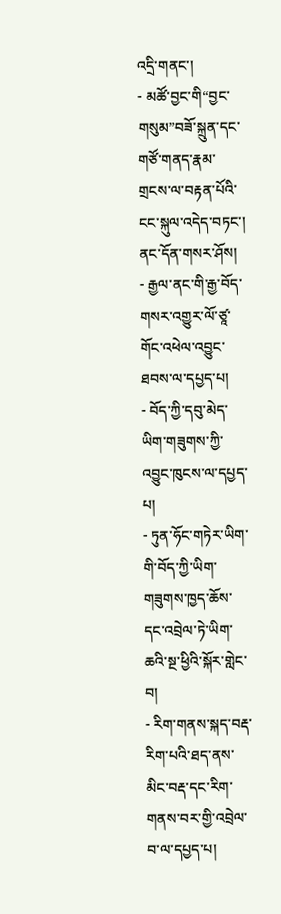འདྲི་གནང་།
- མཚོ་བྱང་གི“བྱང་གསུམ”བཟོ་སྐྲུན་དང་གཙོ་གནད་རྣམ་གྲངས་ལ་བརྟན་པོའི་ངང་སྐུལ་འདེད་བཏང་།
ནང་དོན་གསར་ཤོས།
- རྒྱལ་ནང་གི་རྒྱ་བོད་གསར་འགྱུར་ལོ་ཙཱ་གོང་འཕེལ་འབྱུང་ཐབས་ལ་དཔྱད་པ།
- བོད་ཀྱི་དབུ་མེད་ཡིག་གཟུགས་ཀྱི་འབྱུང་ཁུངས་ལ་དཔྱད་པ།
- ཏུན་ཧོང་གཏེར་ཡིག་གི་བོད་ཀྱི་ཡིག་གཟུགས་ཁྱད་ཆོས་དང་འབྲེལ་ཏེ་ཡིག་ཆའི་སྔ་ཕྱིའི་སྐོར་གླེང་བ།
- རིག་གནས་སྐད་བརྡ་རིག་པའི་ཐད་ནས་མིང་བརྡ་དང་རིག་གནས་བར་གྱི་འབྲེལ་བ་ལ་དཔྱད་པ།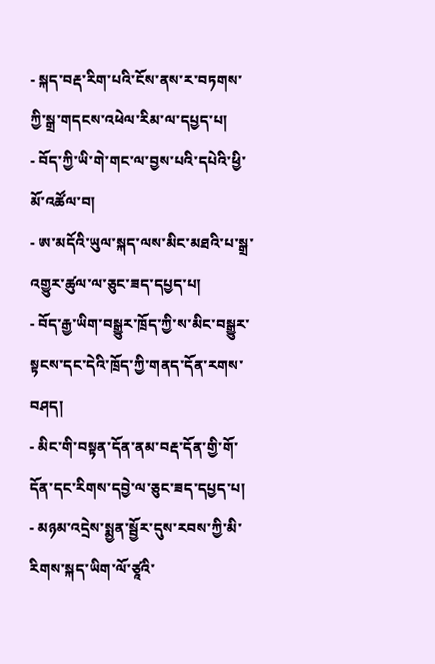- སྐད་བརྡ་རིག་པའི་ངོས་ནས་ར་བཏགས་ཀྱི་སྒྲ་གདངས་འཕེལ་རིམ་ལ་དཔྱད་པ།
- བོད་ཀྱི་ཡི་གེ་གང་ལ་བྱས་པའི་དཔེའི་ཕྱི་མོ་འཚོལ་བ།
- ཨ་མདོའི་ཡུལ་སྐད་ལས་མིང་མཐའི་པ་སྒྲ་འགྱུར་ཚུལ་ལ་ཅུང་ཟད་དཔྱད་པ།
- བོད་རྒྱ་ཡིག་བསྒྱུར་ཁྲོད་ཀྱི་ས་མིང་བསྒྱུར་སྟངས་དང་དེའི་ཁྲོད་ཀྱི་གནད་དོན་རགས་བཤད།
- མིང་གི་བསྟན་དོན་ནམ་བརྡ་དོན་གྱི་གོ་དོན་དང་རིགས་དབྱེ་ལ་ཅུང་ཟད་དཔྱད་པ།
- མཉམ་འདྲེས་སྨྱན་སྦྱོར་དུས་རབས་ཀྱི་མི་རིགས་སྐད་ཡིག་ལོ་ཙཱའི་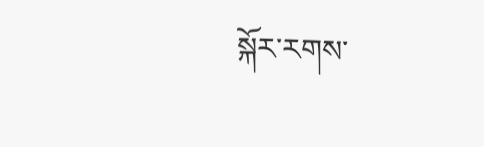སྐོར་རགས་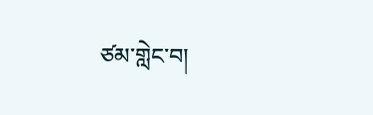ཙམ་གླེང་བ།